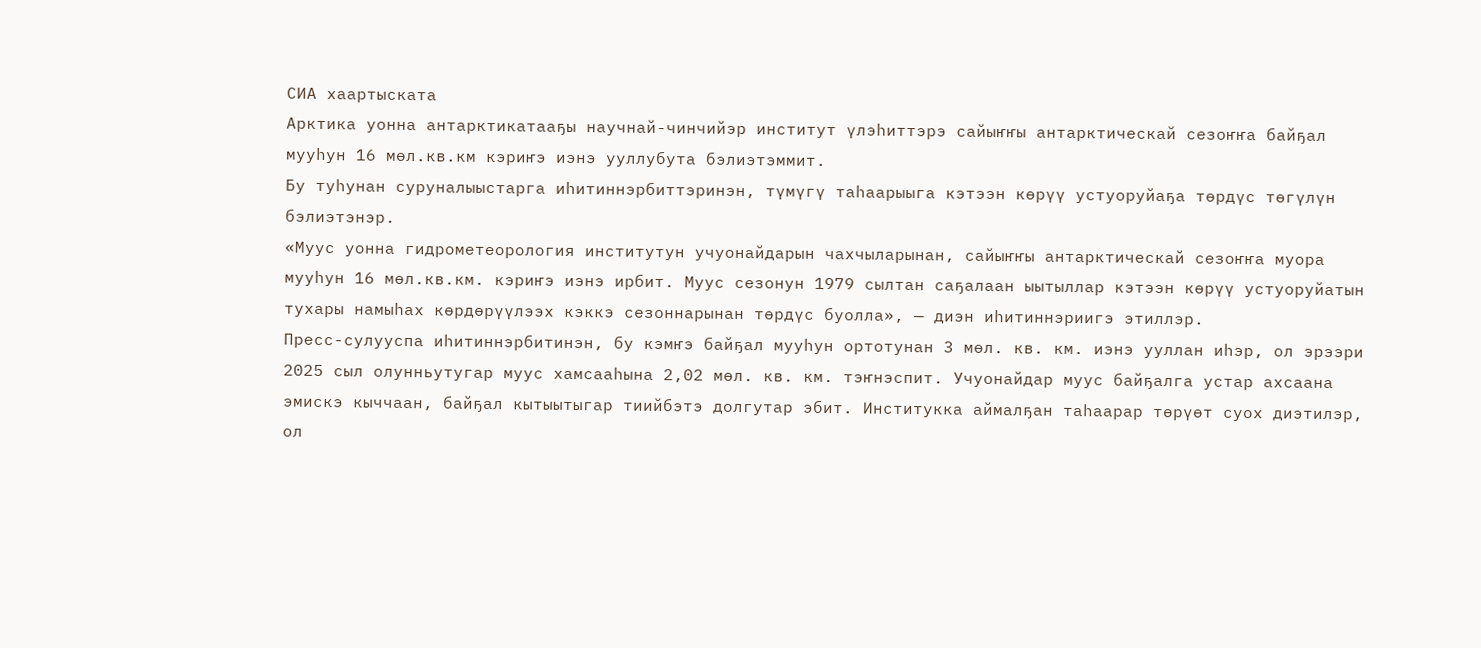СИА хаартыската
Арктика уонна антарктикатааҕы научнай-чинчийэр институт үлэһиттэрэ сайыҥҥы антарктическай сезоҥҥа байҕал мууһун 16 мөл.кв.км кэриҥэ иэнэ ууллубута бэлиэтэммит.
Бу туһунан суруналыыстарга иһитиннэрбиттэринэн, түмүгү таһаарыыга кэтээн көрүү устуоруйаҕа төрдүс төгүлүн бэлиэтэнэр.
«Муус уонна гидрометеорология институтун учуонайдарын чахчыларынан, сайыҥҥы антарктическай сезоҥҥа муора мууһун 16 мөл.кв.км. кэриҥэ иэнэ ирбит. Муус сезонун 1979 сылтан саҕалаан ыытыллар кэтээн көрүү устуоруйатын тухары намыһах көрдөрүүлээх кэккэ сезоннарынан төрдүс буолла», — диэн иһитиннэриигэ этиллэр.
Пресс-сулууспа иһитиннэрбитинэн, бу кэмҥэ байҕал мууһун ортотунан 3 мөл. кв. км. иэнэ ууллан иһэр, ол эрээри 2025 сыл олунньутугар муус хамсааһына 2,02 мөл. кв. км. тэҥнэспит. Учуонайдар муус байҕалга устар ахсаана эмискэ кыччаан, байҕал кытыытыгар тиийбэтэ долгутар эбит. Институкка аймалҕан таһаарар төрүөт суох диэтилэр, ол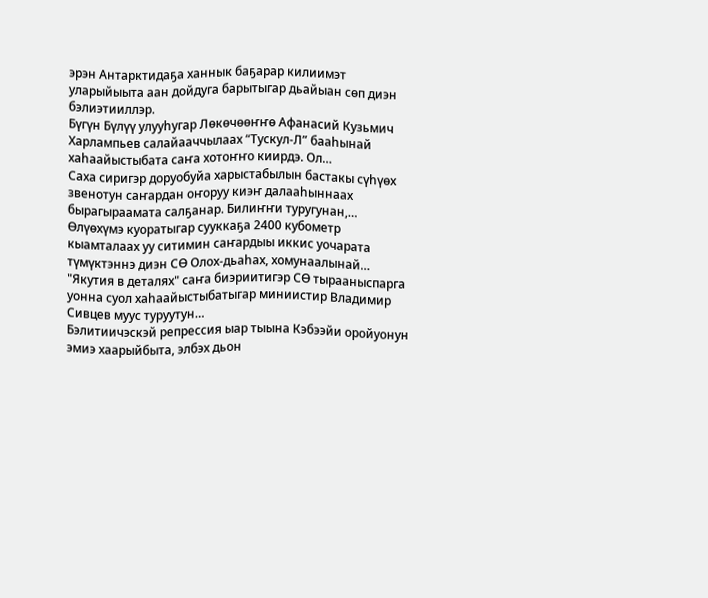эрэн Антарктидаҕа ханнык баҕарар килиимэт уларыйыыта аан дойдуга барытыгар дьайыан сөп диэн бэлиэтииллэр.
Бүгүн Бүлүү улууһугар Лөкөчөөҥҥө Афанасий Кузьмич Харлампьев салайааччылаах “Тускул-Л” бааһынай хаһаайыстыбата саҥа хотоҥҥо киирдэ. Ол…
Саха сиригэр доруобуйа харыстабылын бастакы сүһүөх звенотун саҥардан оҥоруу киэҥ далааһыннаах бырагыраамата салҕанар. Билиҥҥи туругунан,…
Өлүөхүмэ куоратыгар сууккаҕа 2400 кубометр кыамталаах уу ситимин саҥардыы иккис уочарата түмүктэннэ диэн СӨ Олох-дьаһах, хомунаалынай…
"Якутия в деталях" саҥа биэриитигэр СӨ тырааныспарга уонна суол хаһаайыстыбатыгар миниистир Владимир Сивцев муус туруутун…
Бэлитиичэскэй репрессия ыар тыына Кэбээйи оройуонун эмиэ хаарыйбыта, элбэх дьон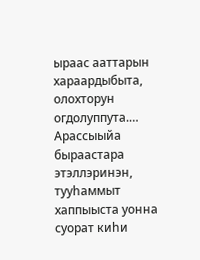ыраас ааттарын хараардыбыта, олохторун огдолуппута.…
Арассыыйа быраастара этэллэринэн, тууһаммыт хаппыыста уонна суорат киһи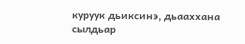куруук дьиксинэ, дьааххана сылдьар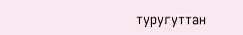туругуттан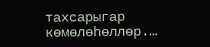тахсарыгар көмөлөһөллөр.…